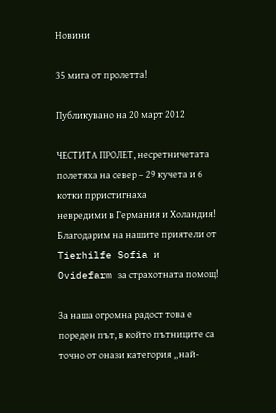Новини

35 мига от пролетта!

Публикувано на 20 март 2012

ЧЕСТИТА ПРОЛЕТ, несретничетата полетяха на север – 29 кучета и 6 котки прристигнаха
невредими в Германия и Холандия! Благодарим на нашите приятели от Tierhilfe Sofia и
Ovidefarm за страхотната помощ!

За наша огромна радост това е пореден път, в който пътниците са точно от онази категория „най-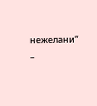нежелани“ –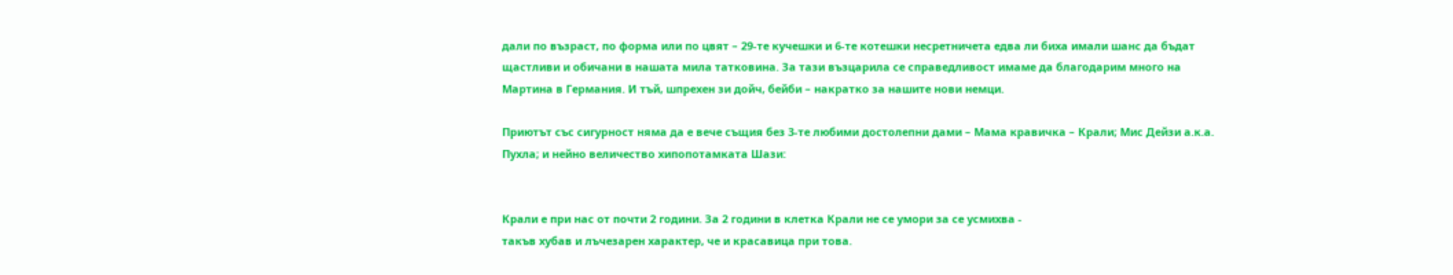дали по възраст, по форма или по цвят – 29-те кучешки и 6-те котешки несретничета едва ли биха имали шанс да бъдат щастливи и обичани в нашата мила татковина. За тази възцарила се справедливост имаме да благодарим много на Мартина в Германия. И тъй, шпрехен зи дойч, бейби – накратко за нашите нови немци.

Приютът със сигурност няма да е вече същия без 3-те любими достолепни дами – Мама кравичка – Крали; Мис Дейзи а.к.а. Пухла; и нейно величество хипопотамката Шази:


Крали е при нас от почти 2 години. За 2 години в клетка Крали не се умори за се усмихва -
такъв хубав и лъчезарен характер, че и красавица при това.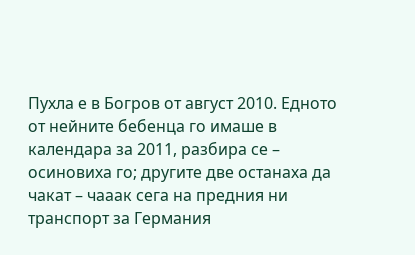Пухла е в Богров от август 2010. Едното от нейните бебенца го имаше в календара за 2011, разбира се – осиновиха го; другите две останаха да чакат – чааак сега на предния ни транспорт за Германия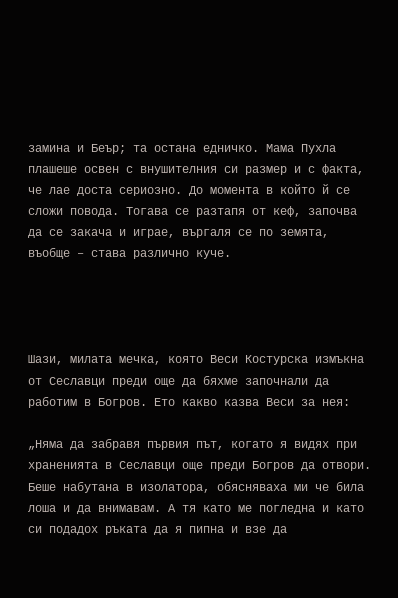замина и Беър; та остана едничко. Мама Пухла плашеше освен с внушителния си размер и с факта, че лае доста сериозно. До момента в който й се сложи повода. Тогава се разтапя от кеф, започва да се закача и играе, въргаля се по земята, въобще – става различно куче.




Шази, милата мечка, която Веси Костурска измъкна от Сеславци преди още да бяхме започнали да работим в Богров. Ето какво казва Веси за нея:

„Няма да забравя първия път, когато я видях при храненията в Сеславци още преди Богров да отвори. Беше набутана в изолатора, обясняваха ми че била лоша и да внимавам. А тя като ме погледна и като си подадох ръката да я пипна и взе да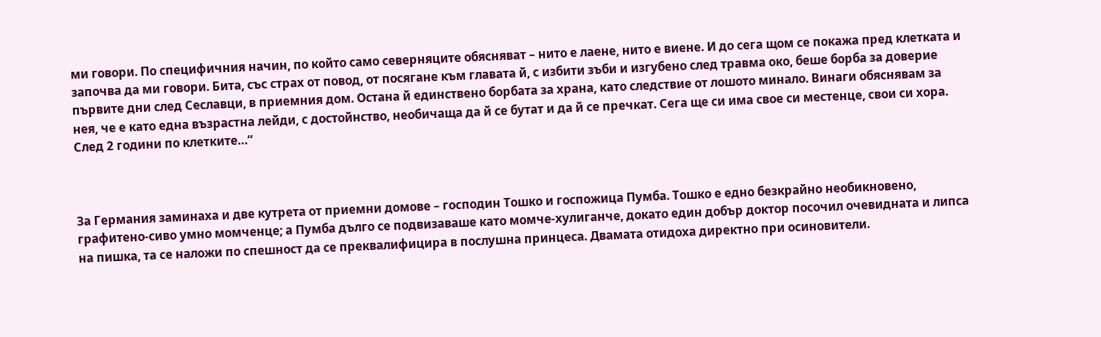ми говори. По специфичния начин, по който само северняците обясняват – нито е лаене, нито е виене. И до сега щом се покажа пред клетката и започва да ми говори. Бита, със страх от повод, от посягане към главата й, с избити зъби и изгубено след травма око, беше борба за доверие първите дни след Сеславци, в приемния дом. Остана й единствено борбата за храна, като следствие от лошото минало. Винаги обяснявам за нея, че е като една възрастна лейди, с достойнство, необичаща да й се бутат и да й се пречкат. Сега ще си има свое си местенце, свои си хора. След 2 години по клетките…“



За Германия заминаха и две кутрета от приемни домове – господин Тошко и госпожица Пумба. Тошко е едно безкрайно необикновено, графитено-сиво умно момченце; а Пумба дълго се подвизаваше като момче-хулиганче, докато един добър доктор посочил очевидната и липса на пишка, та се наложи по спешност да се преквалифицира в послушна принцеса. Двамата отидоха директно при осиновители.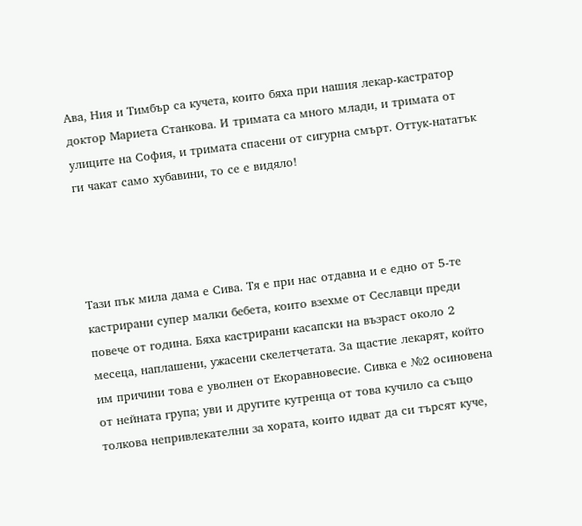Ава, Ния и Тимбър са кучета, които бяха при нашия лекар-кастратор доктор Мариета Станкова. И тримата са много млади, и тримата от улиците на София, и тримата спасени от сигурна смърт. Оттук-нататък ги чакат само хубавини, то се е видяло!




Тази пък мила дама е Сива. Тя е при нас отдавна и е едно от 5-те кастрирани супер малки бебета, които взехме от Сеславци преди повече от година. Бяха кастрирани касапски на възраст около 2 месеца, наплашени, ужасени скелетчетата. За щастие лекарят, който им причини това е уволнен от Екоравновесие. Сивка е №2 осиновена от нейната група; уви и другите кутренца от това кучило са също толкова непривлекателни за хората, които идват да си търсят куче,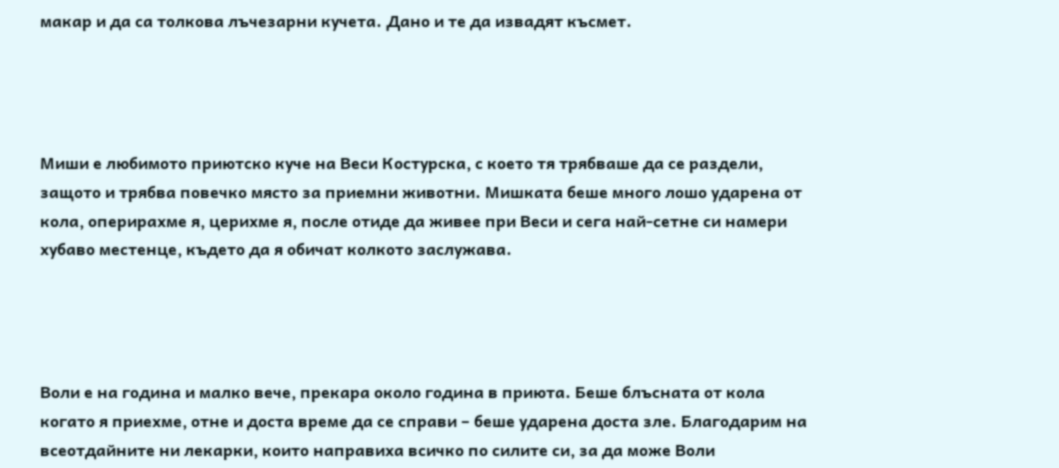макар и да са толкова лъчезарни кучета. Дано и те да извадят късмет.




Миши е любимото приютско куче на Веси Костурска, с което тя трябваше да се раздели, защото и трябва повечко място за приемни животни. Мишката беше много лошо ударена от кола, оперирахме я, церихме я, после отиде да живее при Веси и сега най-сетне си намери хубаво местенце, където да я обичат колкото заслужава.




Воли е на година и малко вече, прекара около година в приюта. Беше блъсната от кола когато я приехме, отне и доста време да се справи – беше ударена доста зле. Благодарим на всеотдайните ни лекарки, които направиха всичко по силите си, за да може Воли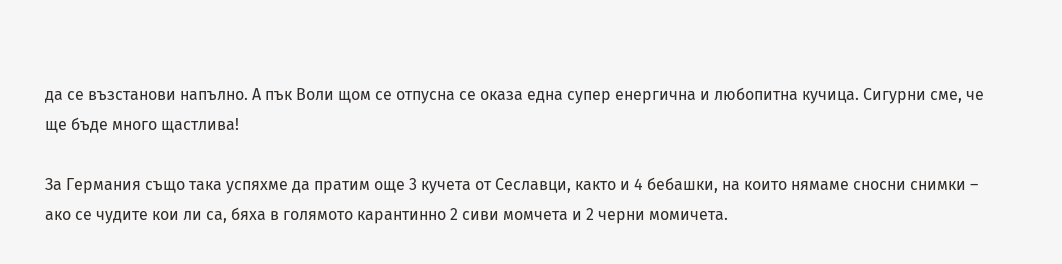да се възстанови напълно. А пък Воли щом се отпусна се оказа една супер енергична и любопитна кучица. Сигурни сме, че ще бъде много щастлива!

За Германия също така успяхме да пратим още 3 кучета от Сеславци, както и 4 бебашки, на които нямаме сносни снимки – ако се чудите кои ли са, бяха в голямото карантинно 2 сиви момчета и 2 черни момичета.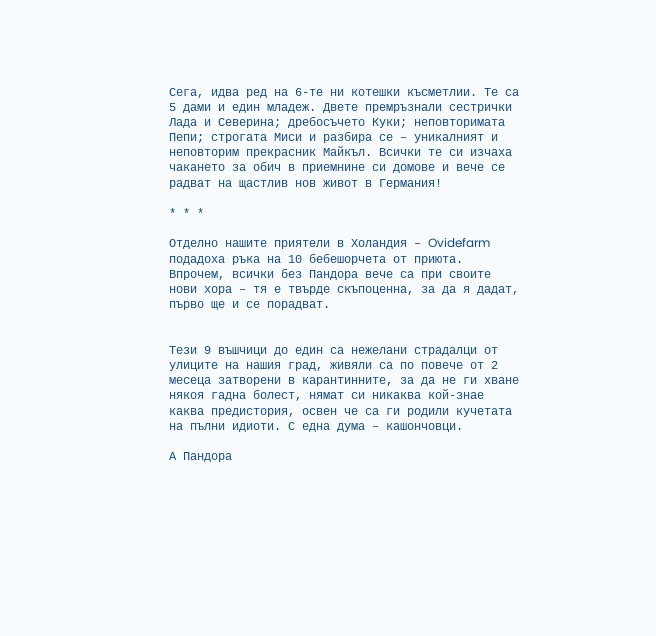Сега, идва ред на 6-те ни котешки късметлии. Те са 5 дами и един младеж. Двете премръзнали сестрички Лада и Северина; дребосъчето Куки; неповторимата Пепи; строгата Миси и разбира се – уникалният и неповторим прекрасник Майкъл. Всички те си изчаха чакането за обич в приемнине си домове и вече се радват на щастлив нов живот в Германия!

* * *

Отделно нашите приятели в Холандия – Ovidefarm подадоха ръка на 10 бебешорчета от приюта. Впрочем, всички без Пандора вече са при своите нови хора – тя е твърде скъпоценна, за да я дадат, първо ще и се порадват.


Тези 9 въшчици до един са нежелани страдалци от улиците на нашия град, живяли са по повече от 2 месеца затворени в карантинните, за да не ги хване някоя гадна болест, нямат си никаква кой-знае каква предистория, освен че са ги родили кучетата на пълни идиоти. С една дума – кашончовци.

А Пандора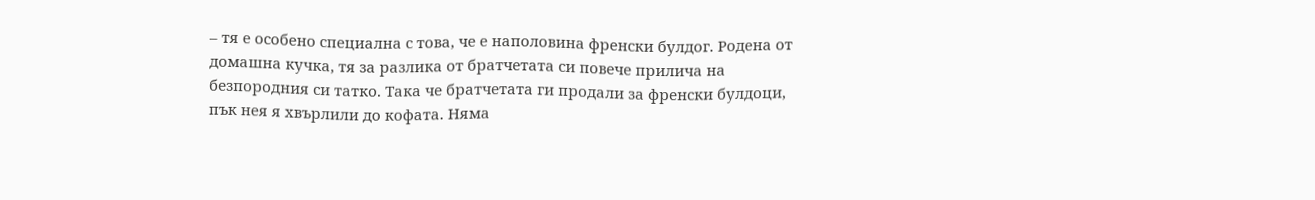– тя е особено специална с това, че е наполовина френски булдог. Родена от домашна кучка, тя за разлика от братчетата си повече прилича на безпородния си татко. Така че братчетата ги продали за френски булдоци, пък нея я хвърлили до кофата. Няма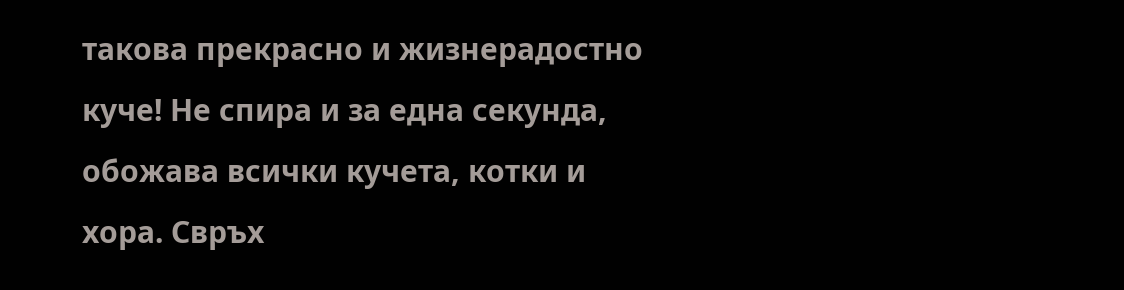такова прекрасно и жизнерадостно куче! Не спира и за една секунда, обожава всички кучета, котки и хора. Свръх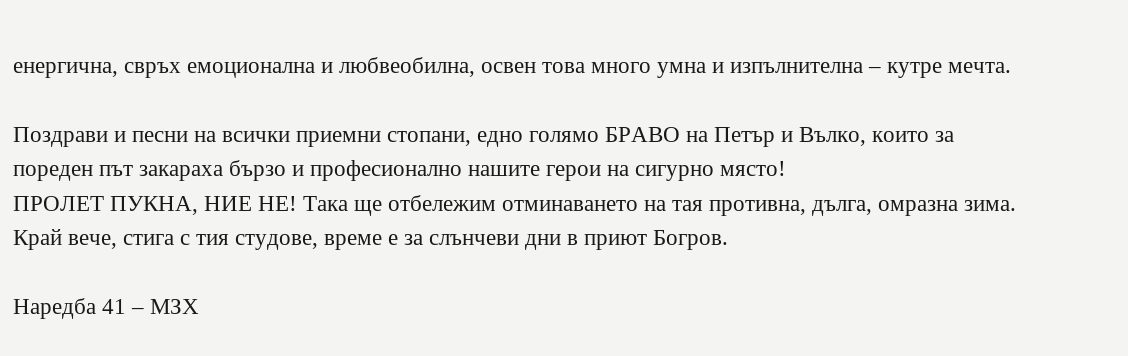енергична, свръх емоционална и любвеобилна, освен това много умна и изпълнителна – кутре мечта.

Поздрави и песни на всички приемни стопани, едно голямо БРАВО на Петър и Вълко, които за пореден път закараха бързо и професионално нашите герои на сигурно място!
ПРОЛЕТ ПУКНА, НИЕ НЕ! Така ще отбележим отминаването на тая противна, дълга, омразна зима. Край вече, стига с тия студове, време е за слънчеви дни в приют Богров.

Наредба 41 – МЗХ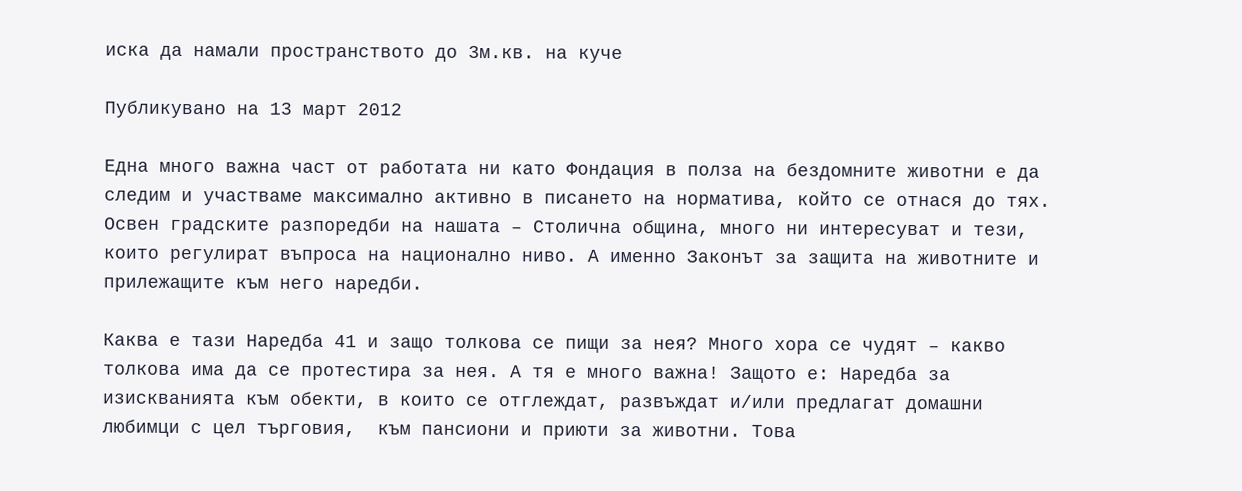иска да намали пространството до 3м.кв. на куче

Публикувано на 13 март 2012

Една много важна част от работата ни като Фондация в полза на бездомните животни е да следим и участваме максимално активно в писането на норматива, който се отнася до тях. Освен градските разпоредби на нашата – Столична община, много ни интересуват и тези, които регулират въпроса на национално ниво. А именно Законът за защита на животните и прилежащите към него наредби.

Каква е тази Наредба 41 и защо толкова се пищи за нея? Много хора се чудят – какво толкова има да се протестира за нея. А тя е много важна! Защото е: Наредба за изискванията към обекти, в които се отглеждат, развъждат и/или предлагат домашни любимци с цел търговия,  към пансиони и приюти за животни. Това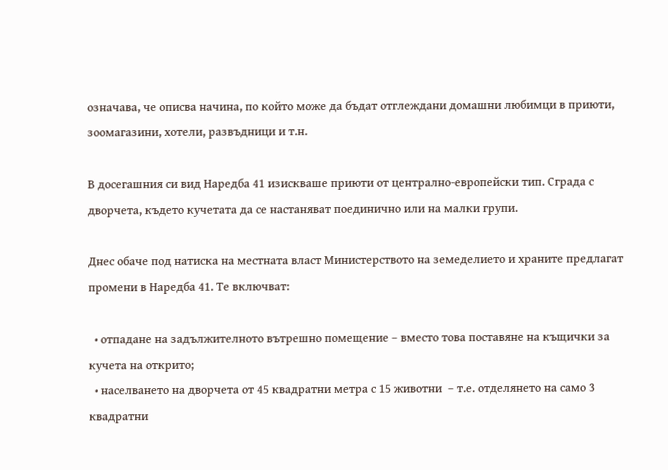означава, че описва начина, по който може да бъдат отглеждани домашни любимци в приюти, зоомагазини, хотели, развъдници и т.н.

В досегашния си вид Наредба 41 изискваше приюти от централно-европейски тип. Сграда с дворчета, където кучетата да се настаняват поединично или на малки групи.

Днес обаче под натиска на местната власт Министерството на земеделието и храните предлагат промени в Наредба 41. Те включват:

  • отпадане на задължителното вътрешно помещение – вместо това поставяне на къщички за кучета на открито;
  • населването на дворчета от 45 квадратни метра с 15 животни  – т.е. отделянето на само 3 квадратни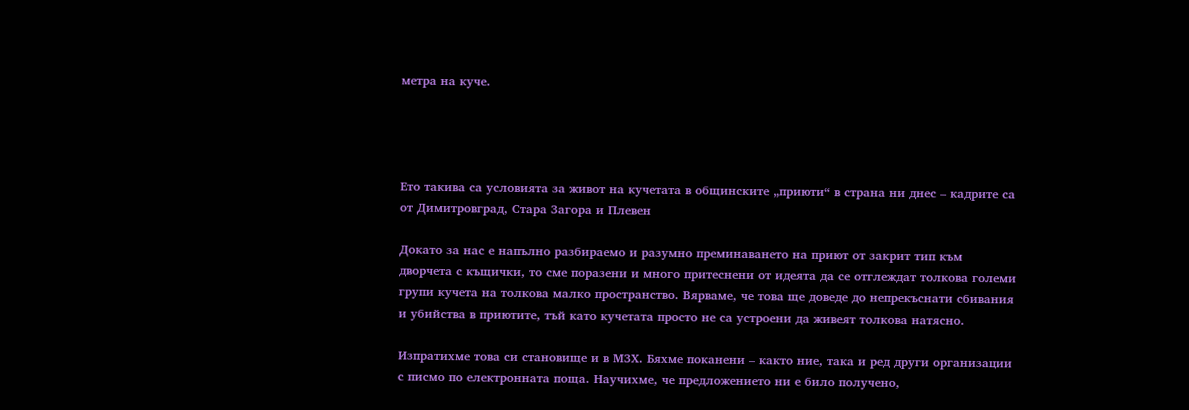метра на куче.




Ето такива са условията за живот на кучетата в общинските „приюти“ в страна ни днес – кадрите са от Димитровград, Стара Загора и Плевен

Докато за нас е напълно разбираемо и разумно преминаването на приют от закрит тип към дворчета с къщички, то сме поразени и много притеснени от идеята да се отглеждат толкова големи групи кучета на толкова малко пространство. Вярваме, че това ще доведе до непрекъснати сбивания и убийства в приютите, тъй като кучетата просто не са устроени да живеят толкова натясно.

Изпратихме това си становище и в МЗХ. Бяхме поканени – както ние, така и ред други организации с писмо по електронната поща. Научихме, че предложението ни е било получено,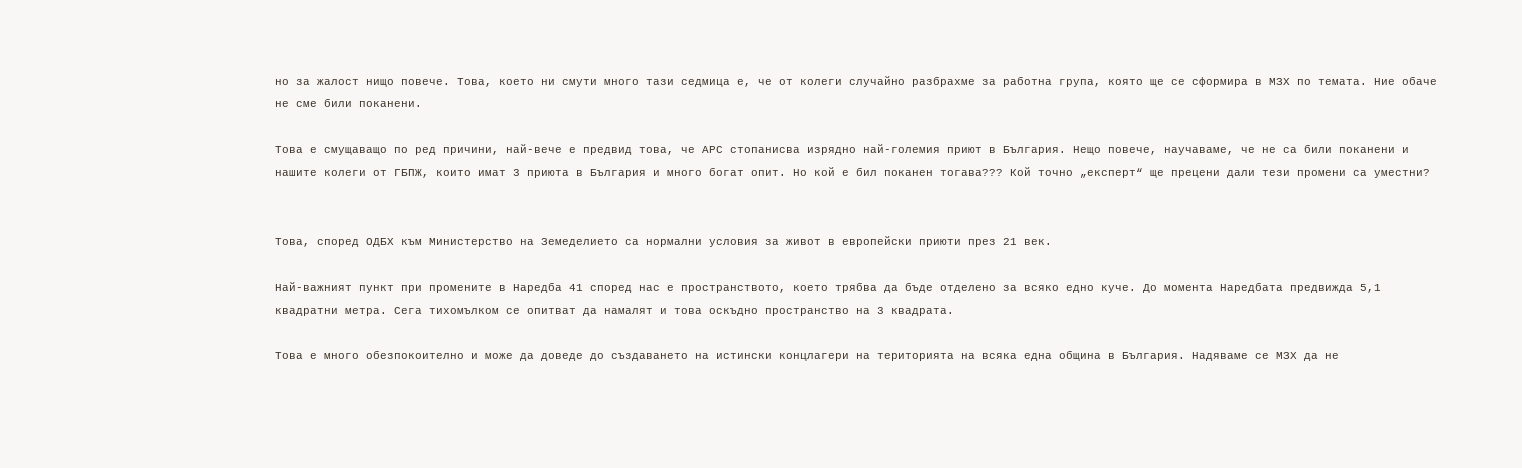но за жалост нищо повече. Това, което ни смути много тази седмица е, че от колеги случайно разбрахме за работна група, която ще се сформира в МЗХ по темата. Ние обаче не сме били поканени.

Това е смущаващо по ред причини, най-вече е предвид това, че АРС стопанисва изрядно най-големия приют в България. Нещо повече, научаваме, че не са били поканени и нашите колеги от ГБПЖ, които имат 3 приюта в България и много богат опит. Но кой е бил поканен тогава??? Кой точно „експерт“ ще прецени дали тези промени са уместни?


Това, според ОДБХ към Министерство на Земеделието са нормални условия за живот в европейски приюти през 21 век.

Най-важният пункт при промените в Наредба 41 според нас е пространството, което трябва да бъде отделено за всяко едно куче. До момента Наредбата предвижда 5,1 квадратни метра. Сега тихомълком се опитват да намалят и това оскъдно пространство на 3 квадрата.

Това е много обезпокоително и може да доведе до създаването на истински концлагери на територията на всяка една община в България. Надяваме се МЗХ да не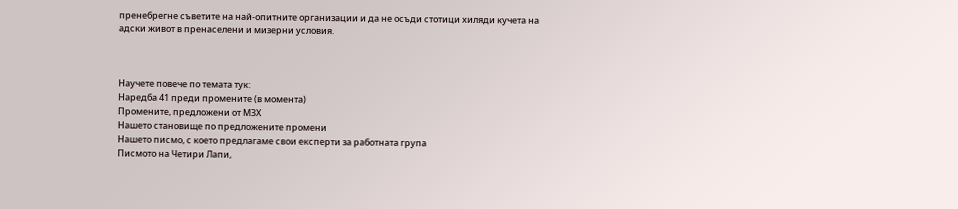пренебрегне съветите на най-опитните организации и да не осъди стотици хиляди кучета на адски живот в пренаселени и мизерни условия.



Научете повече по темата тук:
Наредба 41 преди промените (в момента)
Промените, предложени от МЗХ
Нашето становище по предложените промени
Нашето писмо, с което предлагаме свои експерти за работната група
Писмото на Четири Лапи,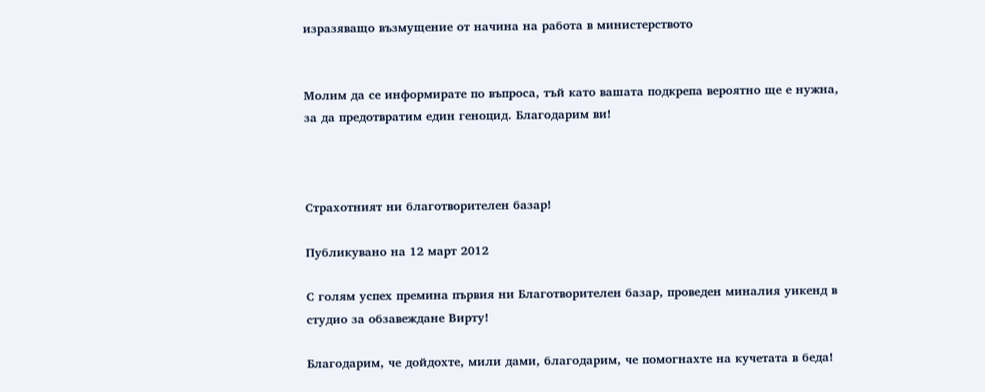изразяващо възмущение от начина на работа в министерството


Молим да се информирате по въпроса, тъй като вашата подкрепа вероятно ще е нужна, за да предотвратим един геноцид. Благодарим ви!



Страхотният ни благотворителен базар!

Публикувано на 12 март 2012

С голям успех премина първия ни Благотворителен базар, проведен миналия уикенд в студио за обзавеждане Вирту!

Благодарим, че дойдохте, мили дами, благодарим, че помогнахте на кучетата в беда!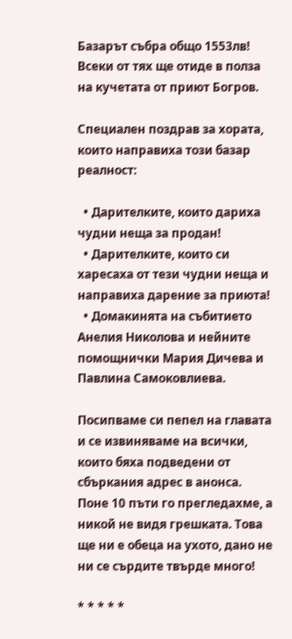Базарът събра общо 1553лв! Всеки от тях ще отиде в полза на кучетата от приют Богров.

Специален поздрав за хората, които направиха този базар реалност:

  • Дарителките, които дариха чудни неща за продан!
  • Дарителките, които си харесаха от тези чудни неща и направиха дарение за приюта!
  • Домакинята на събитието Анелия Николова и нейните помощнички Мария Дичева и Павлина Самоковлиева.

Посипваме си пепел на главата и се извиняваме на всички, които бяха подведени от сбъркания адрес в анонса. Поне 10 пъти го прегледахме, а никой не видя грешката. Това ще ни е обеца на ухото, дано не ни се сърдите твърде много!

* * * * *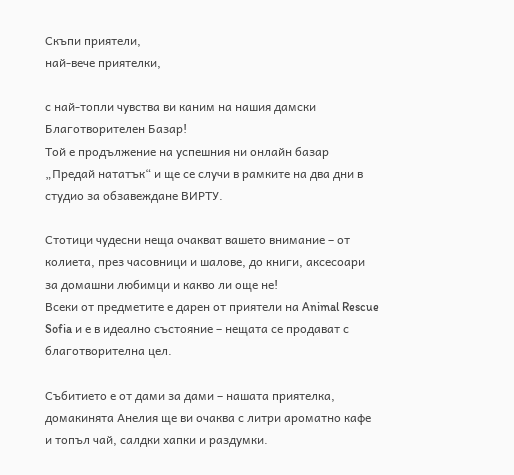Скъпи приятели,
най-вече приятелки,

с най-топли чувства ви каним на нашия дамски Благотворителен Базар!
Той е продължение на успешния ни онлайн базар „Предай нататък“ и ще се случи в рамките на два дни в студио за обзавеждане ВИРТУ.

Стотици чудесни неща очакват вашето внимание – от колиета, през часовници и шалове, до книги, аксесоари за домашни любимци и какво ли още не!
Всеки от предметите е дарен от приятели на Animal Rescue Sofia и е в идеално състояние – нещата се продават с благотворителна цел.

Събитието е от дами за дами – нашата приятелка, домакинята Анелия ще ви очаква с литри ароматно кафе и топъл чай, салдки хапки и раздумки.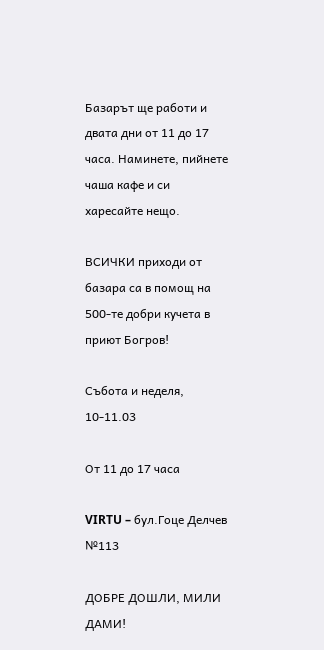Базарът ще работи и двата дни от 11 до 17 часа. Наминете, пийнете чаша кафе и си харесайте нещо.

ВСИЧКИ приходи от базара са в помощ на 500-те добри кучета в приют Богров!

Събота и неделя, 10-11.03

От 11 до 17 часа

VIRTU – бул.Гоце Делчев №113

ДОБРЕ ДОШЛИ, МИЛИ ДАМИ!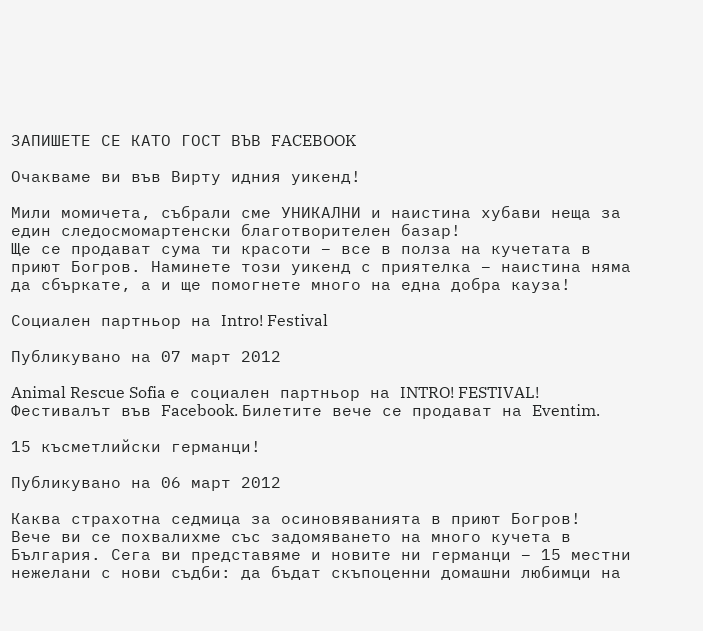ЗАПИШЕТЕ СЕ КАТО ГОСТ ВЪВ FACEBOOK

Очакваме ви във Вирту идния уикенд!

Мили момичета, събрали сме УНИКАЛНИ и наистина хубави неща за един следосмомартенски благотворителен базар!
Ще се продават сума ти красоти – все в полза на кучетата в приют Богров. Наминете този уикенд с приятелка – наистина няма да сбъркате, а и ще помогнете много на една добра кауза!

Социален партньор на Intro! Festival

Публикувано на 07 март 2012

Animal Rescue Sofia е социален партньор на INTRO! FESTIVAL!
Фестивалът във Facebook. Билетите вече се продават на Eventim.

15 късметлийски германци!

Публикувано на 06 март 2012

Каква страхотна седмица за осиновяванията в приют Богров!
Вече ви се похвалихме със задомяването на много кучета в България. Сега ви представяме и новите ни германци – 15 местни нежелани с нови съдби: да бъдат скъпоценни домашни любимци на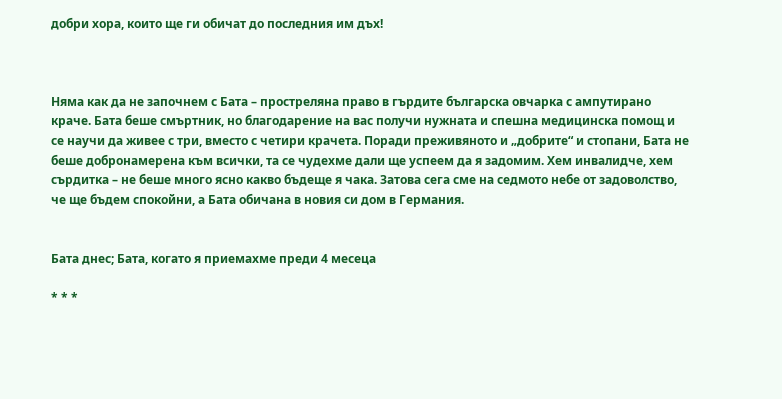добри хора, които ще ги обичат до последния им дъх!



Няма как да не започнем с Бата – простреляна право в гърдите българска овчарка с ампутирано краче. Бата беше смъртник, но благодарение на вас получи нужната и спешна медицинска помощ и се научи да живее с три, вместо с четири крачета. Поради преживяното и „добрите“ и стопани, Бата не беше добронамерена към всички, та се чудехме дали ще успеем да я задомим. Хем инвалидче, хем сърдитка – не беше много ясно какво бъдеще я чака. Затова сега сме на седмото небе от задоволство, че ще бъдем спокойни, а Бата обичана в новия си дом в Германия.


Бата днес; Бата, когато я приемахме преди 4 месеца

* * *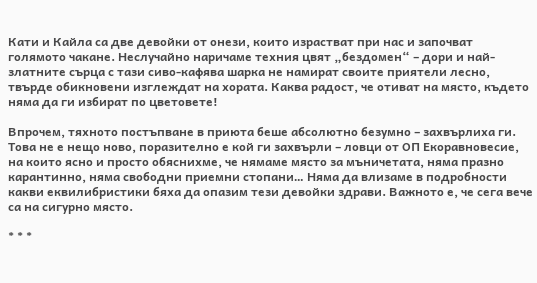Кати и Кайла са две девойки от онези, които израстват при нас и започват голямото чакане. Неслучайно наричаме техния цвят „бездомен“ – дори и най-златните сърца с тази сиво-кафява шарка не намират своите приятели лесно, твърде обикновени изглеждат на хората. Каква радост, че отиват на място, където няма да ги избират по цветовете!

Впрочем, тяхното постъпване в приюта беше абсолютно безумно – захвърлиха ги. Това не е нещо ново, поразително е кой ги захвърли – ловци от ОП Екоравновесие, на които ясно и просто обяснихме, че нямаме място за мъничетата, няма празно карантинно, няма свободни приемни стопани… Няма да влизаме в подробности какви еквилибристики бяха да опазим тези девойки здрави. Важното е, че сега вече са на сигурно място.

* * *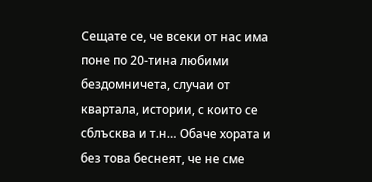Сещате се, че всеки от нас има поне по 20-тина любими бездомничета, случаи от квартала, истории, с които се сблъсква и т.н… Обаче хората и без това беснеят, че не сме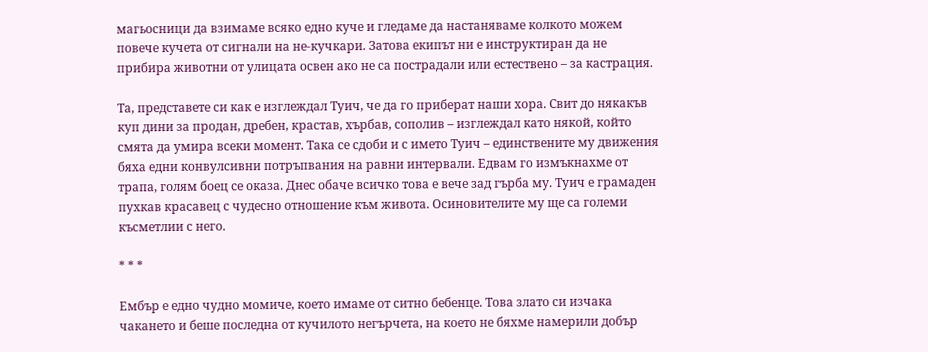магьосници да взимаме всяко едно куче и гледаме да настаняваме колкото можем повече кучета от сигнали на не-кучкари. Затова екипът ни е инструктиран да не прибира животни от улицата освен ако не са пострадали или естествено – за кастрация.

Та, представете си как е изглеждал Туич, че да го приберат наши хора. Свит до някакъв куп дини за продан, дребен, крастав, хърбав, сополив – изглеждал като някой, който смята да умира всеки момент. Така се сдоби и с името Туич – единствените му движения бяха едни конвулсивни потръпвания на равни интервали. Едвам го измъкнахме от трапа, голям боец се оказа. Днес обаче всичко това е вече зад гърба му. Туич е грамаден пухкав красавец с чудесно отношение към живота. Осиновителите му ще са големи късметлии с него.

* * *

Ембър е едно чудно момиче, което имаме от ситно бебенце. Това злато си изчака чакането и беше последна от кучилото негърчета, на което не бяхме намерили добър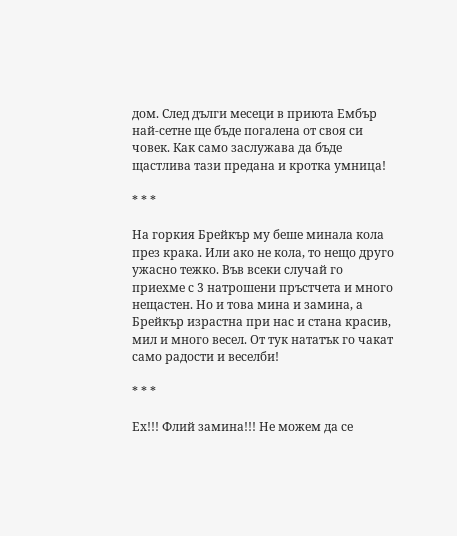дом. След дълги месеци в приюта Ембър най-сетне ще бъде погалена от своя си човек. Как само заслужава да бъде щастлива тази предана и кротка умница!

* * *

На горкия Брейкър му беше минала кола през крака. Или ако не кола, то нещо друго ужасно тежко. Във всеки случай го приехме с 3 натрошени пръстчета и много нещастен. Но и това мина и замина, а Брейкър израстна при нас и стана красив, мил и много весел. От тук нататък го чакат само радости и веселби!

* * *

Ех!!! Флий замина!!! Не можем да се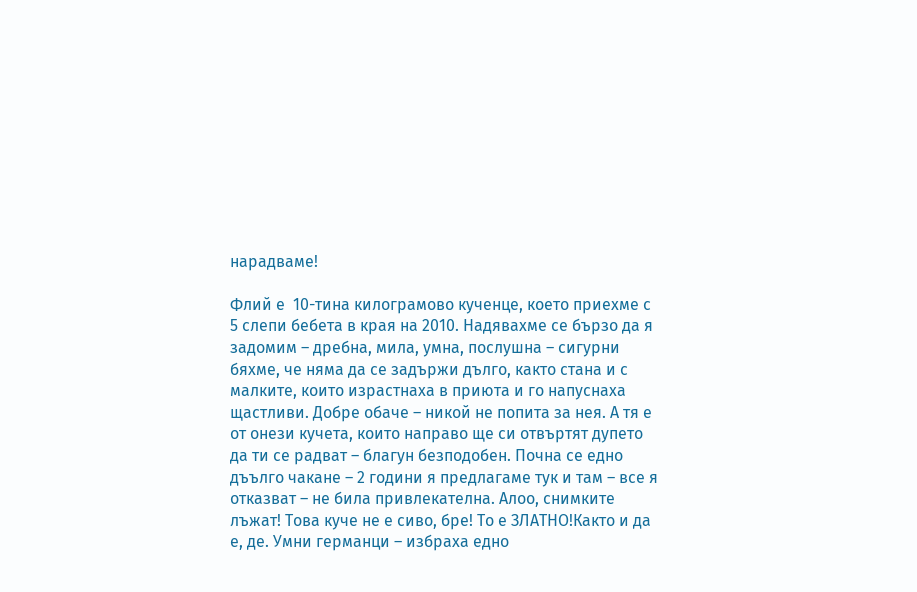нарадваме!

Флий е  10-тина килограмово кученце, което приехме с 5 слепи бебета в края на 2010. Надявахме се бързо да я задомим – дребна, мила, умна, послушна – сигурни бяхме, че няма да се задържи дълго, както стана и с малките, които израстнаха в приюта и го напуснаха щастливи. Добре обаче – никой не попита за нея. А тя е от онези кучета, които направо ще си отвъртят дупето да ти се радват – благун безподобен. Почна се едно дъълго чакане – 2 години я предлагаме тук и там – все я отказват – не била привлекателна. Алоо, снимките лъжат! Това куче не е сиво, бре! То е ЗЛАТНО!Както и да е, де. Умни германци – избраха едно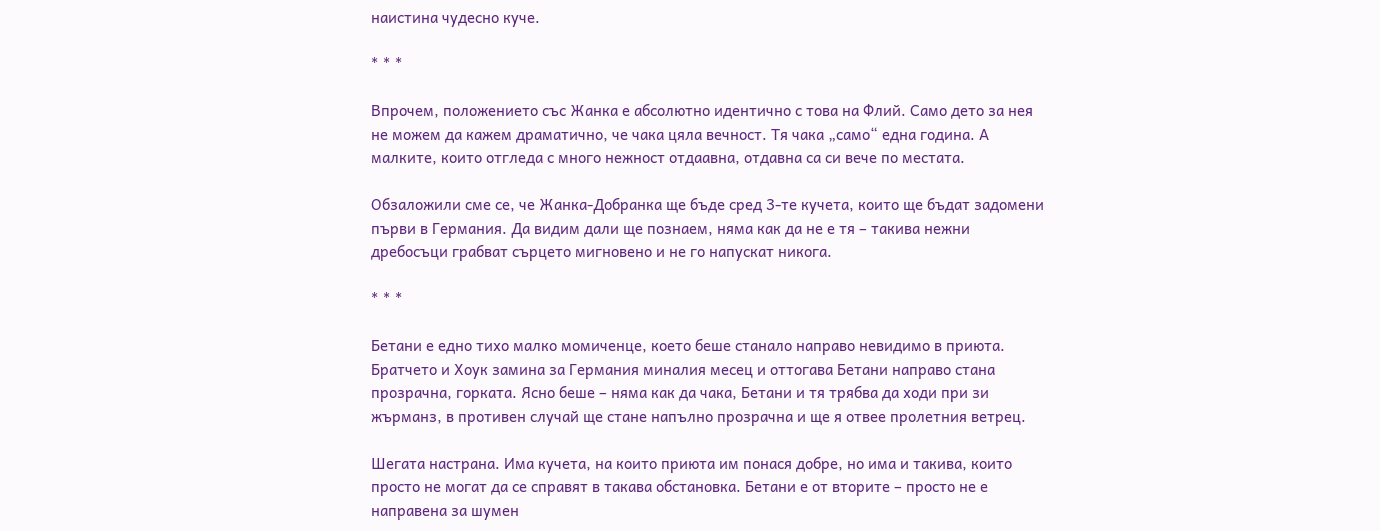наистина чудесно куче.

* * *

Впрочем, положението със Жанка е абсолютно идентично с това на Флий. Само дето за нея не можем да кажем драматично, че чака цяла вечност. Тя чака „само“ една година. А малките, които отгледа с много нежност отдаавна, отдавна са си вече по местата.

Обзаложили сме се, че Жанка-Добранка ще бъде сред 3-те кучета, които ще бъдат задомени първи в Германия. Да видим дали ще познаем, няма как да не е тя – такива нежни дребосъци грабват сърцето мигновено и не го напускат никога.

* * *

Бетани е едно тихо малко момиченце, което беше станало направо невидимо в приюта. Братчето и Хоук замина за Германия миналия месец и оттогава Бетани направо стана прозрачна, горката. Ясно беше – няма как да чака, Бетани и тя трябва да ходи при зи жърманз, в противен случай ще стане напълно прозрачна и ще я отвее пролетния ветрец.

Шегата настрана. Има кучета, на които приюта им понася добре, но има и такива, които просто не могат да се справят в такава обстановка. Бетани е от вторите – просто не е направена за шумен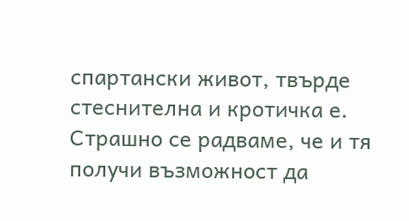спартански живот, твърде стеснителна и кротичка е. Страшно се радваме, че и тя получи възможност да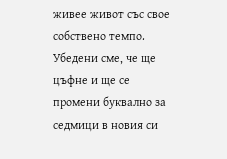живее живот със свое собствено темпо. Убедени сме, че ще цъфне и ще се промени буквално за седмици в новия си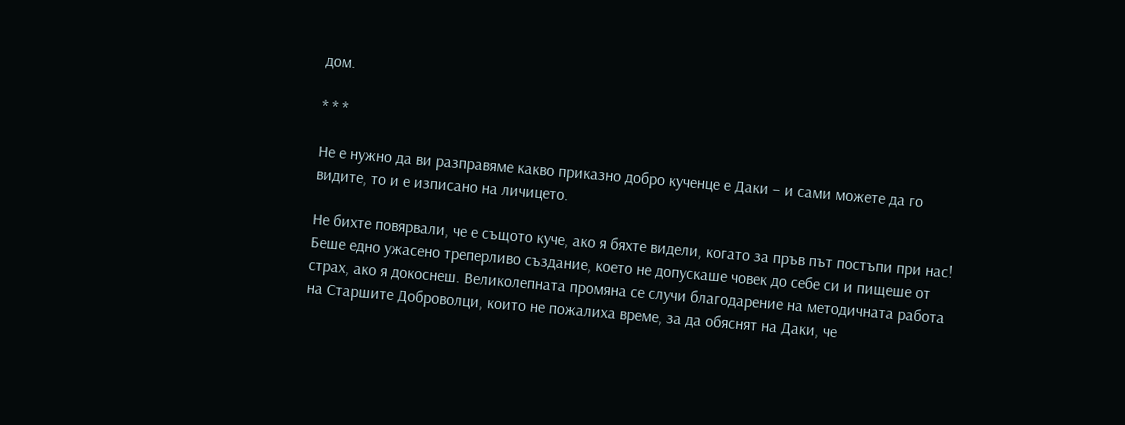дом.

* * *

Не е нужно да ви разправяме какво приказно добро кученце е Даки – и сами можете да го видите, то и е изписано на личицето.

Не бихте повярвали, че е същото куче, ако я бяхте видели, когато за пръв път постъпи при нас! Беше едно ужасено треперливо създание, което не допускаше човек до себе си и пищеше от страх, ако я докоснеш. Великолепната промяна се случи благодарение на методичната работа на Старшите Доброволци, които не пожалиха време, за да обяснят на Даки, че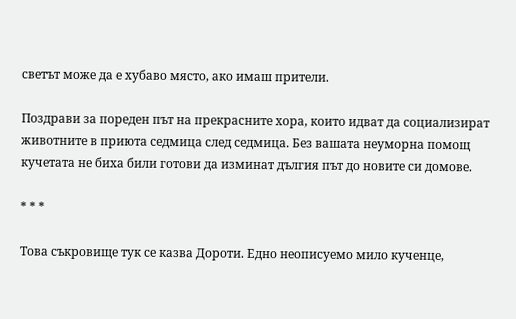светът може да е хубаво място, ако имаш прители.

Поздрави за пореден път на прекрасните хора, които идват да социализират животните в приюта седмица след седмица. Без вашата неуморна помощ кучетата не биха били готови да изминат дългия път до новите си домове.

* * *

Това съкровище тук се казва Дороти. Едно неописуемо мило кученце,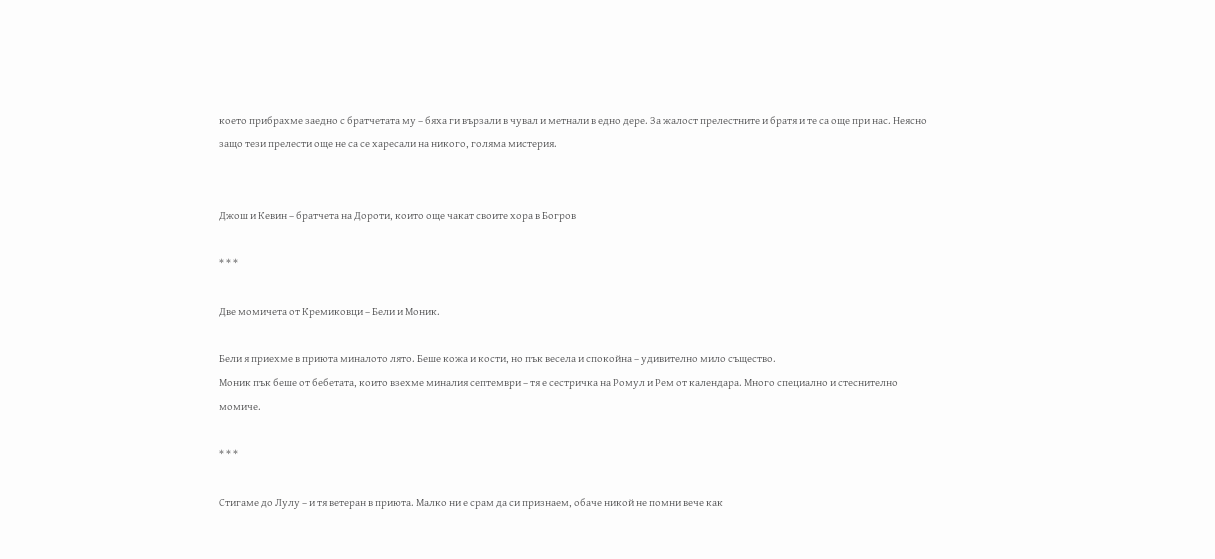което прибрахме заедно с братчетата му – бяха ги вързали в чувал и метнали в едно дере. За жалост прелестните и братя и те са още при нас. Неясно защо тези прелести още не са се харесали на никого, голяма мистерия.


Джош и Кевин – братчета на Дороти, които още чакат своите хора в Богров

* * *

Две момичета от Кремиковци – Бели и Моник.

Бели я приехме в приюта миналото лято. Беше кожа и кости, но пък весела и спокойна – удивително мило същество.
Моник пък беше от бебетата, които взехме миналия септември – тя е сестричка на Ромул и Рем от календара. Много специално и стеснително момиче.

* * *

Стигаме до Лулу – и тя ветеран в приюта. Малко ни е срам да си признаем, обаче никой не помни вече как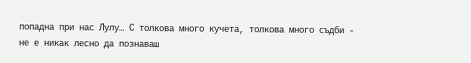попадна при нас Лулу… С толкова много кучета, толкова много съдби -  не е никак лесно да познаваш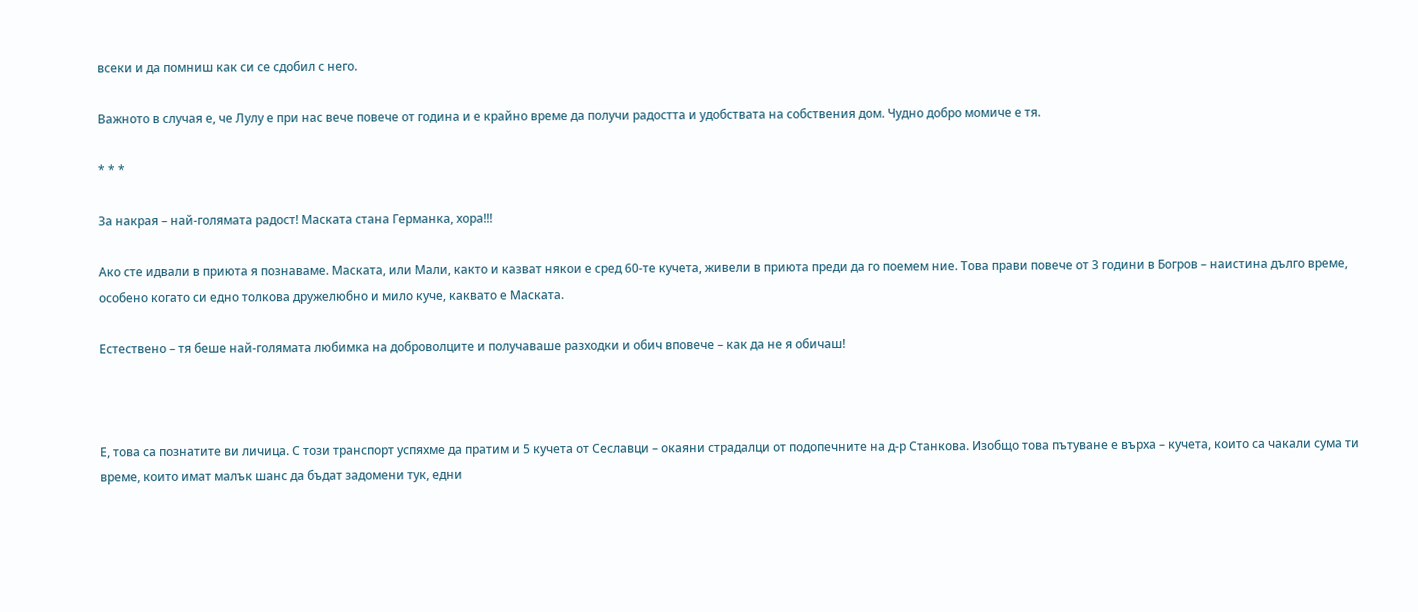всеки и да помниш как си се сдобил с него.

Важното в случая е, че Лулу е при нас вече повече от година и е крайно време да получи радостта и удобствата на собствения дом. Чудно добро момиче е тя.

* * *

За накрая – най-голямата радост! Маската стана Германка, хора!!!

Ако сте идвали в приюта я познаваме. Маската, или Мали, както и казват някои е сред 60-те кучета, живели в приюта преди да го поемем ние. Това прави повече от 3 години в Богров – наистина дълго време, особено когато си едно толкова дружелюбно и мило куче, каквато е Маската.

Естествено – тя беше най-голямата любимка на доброволците и получаваше разходки и обич вповече – как да не я обичаш!



Е, това са познатите ви личица. С този транспорт успяхме да пратим и 5 кучета от Сеславци – окаяни страдалци от подопечните на д-р Станкова. Изобщо това пътуване е върха – кучета, които са чакали сума ти време, които имат малък шанс да бъдат задомени тук, едни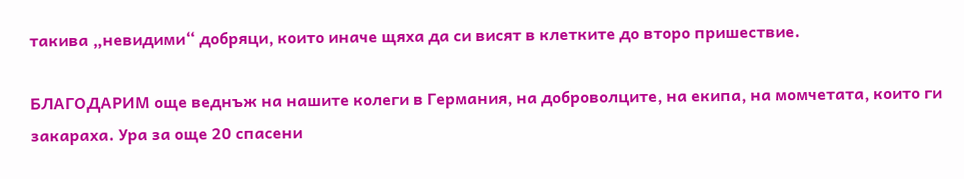такива „невидими“ добряци, които иначе щяха да си висят в клетките до второ пришествие.

БЛАГОДАРИМ още веднъж на нашите колеги в Германия, на доброволците, на екипа, на момчетата, които ги закараха. Ура за още 20 спасени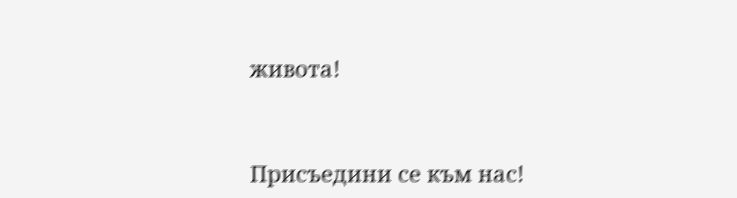живота!



Присъедини се към нас!